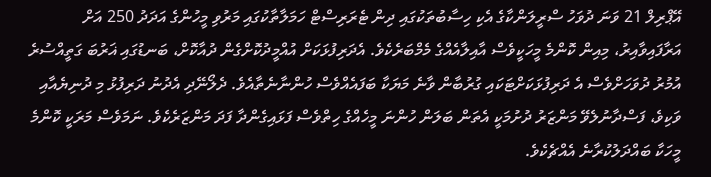އޭޕްރިލް 21 ވަނަ ދުވަހު ސްރީލަންކާގެ އެކި ހިސާބުތަކުގައި ދިން ޓެރަރިސްޓް ހަމަލާތާކުގައި މަރުވި މީހުންގެ އަދަދު 250 އަށް އަރާފައިވާއިރު، މިއިން ކޮންމެ މީހަކީވެސް އާއިލާއެއްގެ މެމްބަރެކެވެ. އެދަރިފުޅަކަށް އުއްމީދުކޮށްގެން ދުއާކޮށް، ބަނޑުގައި ޣަރުބަ ގަތީއްސުރެ އުމުރު ދުވަހަށްވެސް އެ ދަރިފުޅަކަށްޓަކައި ގުރުބާން ވާނެ މަޔަކާ ބަފައެއްވެސް ހުންނާނެތާއެވެ. ދެލޯނޭދި އެދުނު ދަރިފުޅު މި ދުނިޔެއާއި ވަކިވެ، ފަސްދާނުލެވޭ މަންޒަރު ދުށުމަކީ އެތަން ބަލަން ހުންނަ މީހެއްގެ ހިތްވެސް ފަޅައިގެންދާ ފަދަ މަންޒަރެކެވެ. ނަމަވެސް މަރަކީ ކޮންމެ މީހަކާ ބައްދަލުކުރާނެ އެއްޗެކެވެ.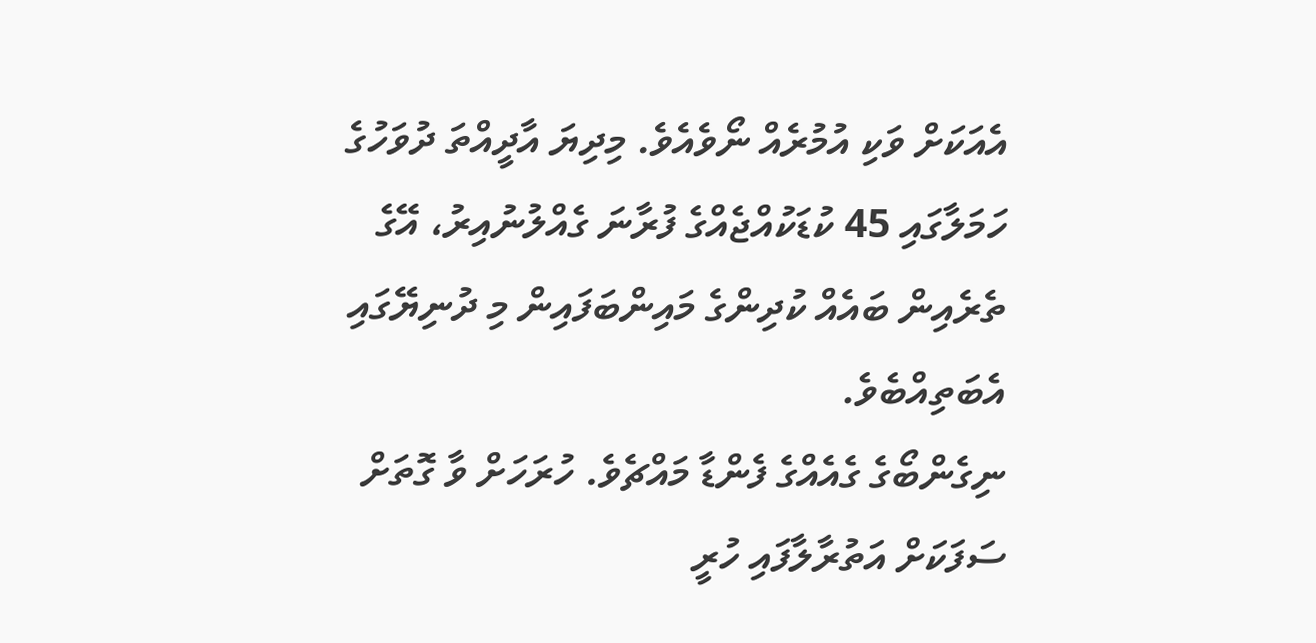އެއަކަށް ވަކި އުމުރެއް ނޯވެއެވެ. މިދިޔަ އާދީއްތަ ދުވަހުގެ ހަމަލާގައި 45 ކުޑަކުއްޖެއްގެ ފުރާނަ ގެއްލުނުއިރު، އޭގެ ތެރެއިން ބައެއް ކުދިންގެ މައިންބަފައިން މި ދުނިޔޭގައި އެބަތިއްބެވެ.
ނިގެންބޯގެ ގެއެއްގެ ފެންޑާ މައްޗެވެ. ހުރަހަށް ވާ ގޮތަށް ސަފަކަށް އަތުރާލާފައި ހުރީ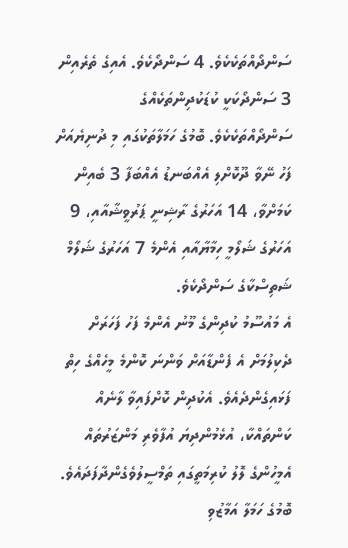ސަންދޯއްތަކެކެވެ. 4 ސަންދޯކެވެ. އެއިގެ ތެރެއިން 3 ސަންދޯކަކީ ކުޑަކުދިންތަކެއްގެ ސަންދޯއްތަކެކެވެ. ބޮމުގެ ހަމަލާތަކުގައި މި ދުނިޔެއަށް ފަހު ނޭވާ ދޫކޮށްލި އެއްބަނޑު އެއްބަފާ 3 ބެއިން ކަމަށްވާ، 14 އަހަރުގެ ރާޝިނީ ޕަރުވީޝާއާއި، 9 އަހަރުގެ ޝަލޯމީ ހިމާޔާއާއި އެންމެ 7 އަހަރުގެ ޝަލޯމް ޝަތިސްކާގެ ސަންދޯކެވެ.
އެ މައުސޫމު ކުދިންގެ މޫނު އެންމެ ފަހު ފަހަރަށް ދެކިލުމަށް އެ ފެންޑާއަށް ވަންނަ ކޮންމެ މީހެއްގެ ހިތް ފަޅައިގެންދެއެވެ. އެކުދިން ކޮށްފައިވާ ލާނެއް ކަންތައްކާ، އުޅެމުންދިޔަ އުފާވެރި މަންޒަރުތައް އެމީހުންގެ ލޮލު ކުރިމަތީގައި ތަމްސީލުވެގެންދާފަދައެވެ.
ބޮމުގެ ހަމަލާ އަމާޒުވި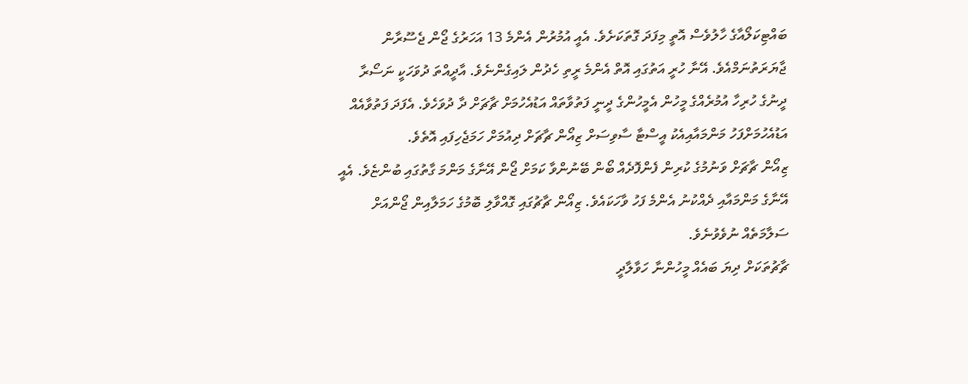ބައްޓިކަލޯއާގެ ހާލުވެސް އޮތީ މިފަދަ ގޮތަކަށެވެ. އެއީ އުމުރުން އެންމެ 13 އަހަރުގެ ޖޯން ޖެސޫރާން ޖާޔަރަތުނަމްއެވެ. އޭނާ ހުރީ އަތުގައި އޮތް އެންމެ ރީތި ހެދުން ލައިގެންނެވެ. އާދީއްތަ ދުވަހަކީ ނަސޯރާ ދީނުގެ ހުރިހާ އުމުރެއްގެ މީހުން އެމީހުންގެ ދީނީ ފަތުވާތައް އަޑުއެހުމަށް ޗާޗަށް ދާ ދުވަހެވެ. އެފަދަ ފަތުވާއެއް އަޑުއެހުމަށްފަހު މަންމައާއިއެކު އީސްޓާ ސާވިސަށް ޒިއޯން ޗާޗަށް ދިއުމަށް ހަމަޖެހިފައި އޮތެވެ.
ޒިއޯން ޗާޗަށް ވަނުމުގެ ކުރިން ފެންފޮދެއް ބޯން ބޭނުންވާ ކަމަށް ޖޯން އޭނާގެ މަންމަ ގާތުގައި ބުންޏެވެ. އެއީ އޭނާގެ މަންމައާއި ދެއްކުނު އެންމެ ފަހު ވާހަކައެވެ. ޒިއޯން ޗާޗުގައި ގޮއްވާލި ބޮމުގެ ހަމަލާއިން ޖޯންއަށް ސަލާމަތެއް ނުވެވުނެވެ.
ޗާޗުތަކަށް ދިޔަ ބައެއް މީހުންނާ ހަވާލާދީ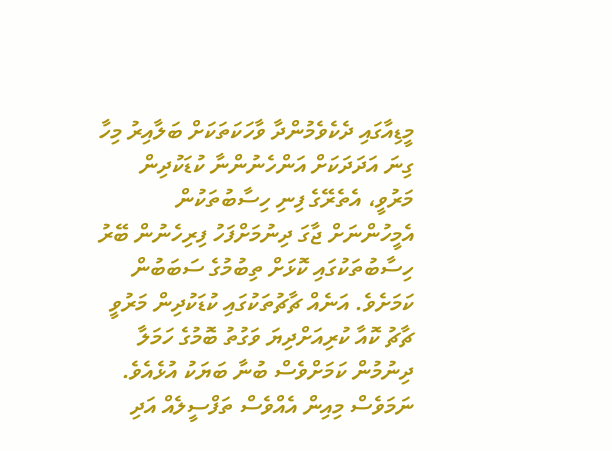މީޑިއާގައި ދެކެވެމުންދާ ވާހަކަތަކަށް ބަލާއިރު މިހާ ގިނަ އަދަދަކަށް އަންހެނުންނާ ކުޑަކުދިން މަރުވީ، އެތެރޭގެ ފިނި ހިސާބުތަކުން އެމީހުންނަށް ޖާގަ ދިނުމަށްފަހު ފިރިހެނުން ބޭރު ހިސާބުތަކުގައި ކޮޅަށް ތިބުމުގެ ސަބަބުން ކަމަށެވެ. އަނެއް ޗާޗުތަކުގައި ކުޑަކުދިން މަރުވީ ޗާޗު ކޮއާ ކުރިއަށްދިޔަ ވަގުތު ބޮމުގެ ހަމަލާ ދިނުމުން ކަމަށްވެސް ބުނާ ބަޔަކު އުޅެއެވެ. ނަމަވެސް މިއިން އެއްވެސް ތަފްސީލެއް އަދި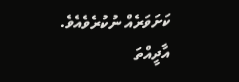ކަށަވަރެއް ނުކުރެވެއެވެ.
އާދީއްތަ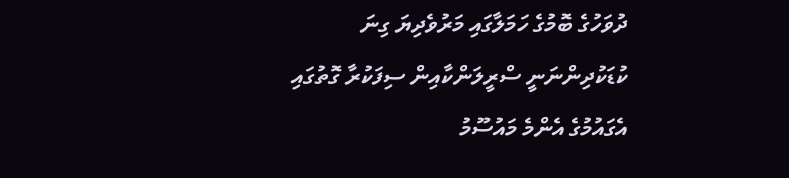ދުވަހުގެ ބޮމުގެ ހަމަލާގައި މަރުވެދިޔަ ގިނަ ކުޑަކުދިންނަނީ ސްރީލަންކާއިން ސިފަކުރާ ގޮތުގައި އެގައުމުގެ އެންމެ މައުސޫމު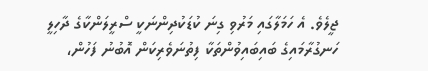ޖީލެވެ. އެ ހަމަލާގައި މަރުވި ގިނަ ކުޑަކުދިންނަކީ ސްރީލަންކާގެ ދާހިލީ ހަނގުރާމައިގެ ބައިބައިވުންތަކާ ފިތުނަވެރިކަން އޮބުނު ފަހުން،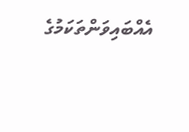އެއްބައިވަންތަކަމުގެ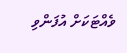ވެއްޓަކަށް އުފަންވި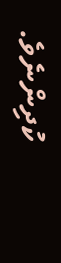ކުދިންނެވެ.